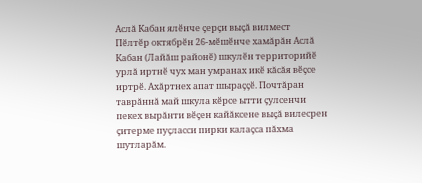Аслă Кабан ялӗнче çерçи выçă вилмест
Пӗлтӗр октябрӗн 26-мӗшӗнче хамăрăн Аслă Кабан (Лайăш районӗ) шкулӗн территорийӗ урлă иртнӗ чух ман умранах икӗ кăсăя вӗçсе иртрӗ. Ахăртнех апат шыраççӗ. Почтăран таврăннă май шкула кӗрсе ытти çулсенчи пекех вырăнти вӗçен кайăксене выçă вилесрен çитерме пуçласси пирки калаçса пăхма шутларăм.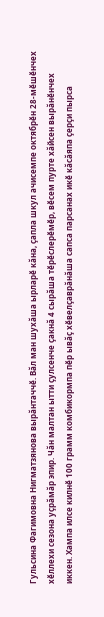Гульсина Фагимовна Нигматзянова вырăнтаччӗ. Вăл ман шухăша ырларӗ кăна, çапла шкул ачисемпе октябрӗн 28-мӗшӗнчех хӗллехи сезона уçрăмăр эпир. Чăн малтан ытти çулсенче çакнă 4 сырăша тӗрӗслерӗмӗр, вӗсем пурте хăйсен вырăнӗнчех иккен. Хампа илсе килнӗ 100 грамм комбикормпа пӗр ывăç хӗвелçаврăнăша сапса парсанах икӗ кăсăяпа çерçи пырса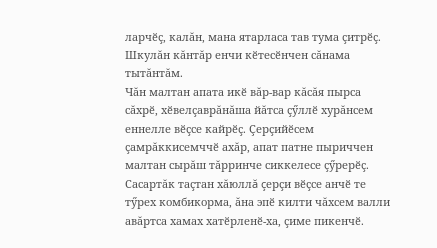ларчӗç, калăн, мана ятарласа тав тума çитрӗç. Шкулăн кăнтăр енчи кӗтесӗнчен сăнама тытăнтăм.
Чăн малтан апата икӗ вăр-вар кăсăя пырса сăхрӗ, хӗвелçаврăнăша йăтса çӳллӗ хурăнсем еннелле вӗçсе кайрӗç. Çерçийӗсем çамрăккисемччӗ ахăр, апат патне пыриччен малтан сырăш тăрринче сиккелесе çӳрерӗç. Сасартăк таçтан хăюллă çерçи вӗçсе анчӗ те тӳрех комбикорма, ăна эпӗ килти чăхсем валли авăртса хамах хатӗрленӗ-ха, çиме пикенчӗ.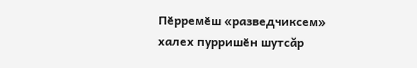Пӗрремӗш «разведчиксем» халех пурришӗн шутсăр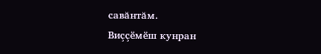савăнтăм.
Виççӗмӗш кунран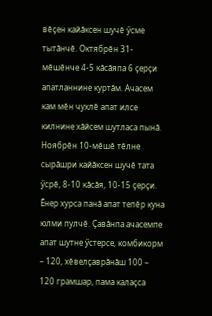вӗçен кайăксен шучӗ ӳсме тытăнчӗ. Октябрӗн 31-мӗшӗнче 4-5 кăсăяпа 6 çерçи апатланнине куртăм. Ачасем кам мӗн чухлӗ апат илсе килнине хăйсем шутласа пынă.
Ноябрӗн 10-мӗшӗ тӗлне сырăшри кайăксен шучӗ тата ӳсрӗ, 8-10 кăсăя, 10-15 çерçи. Ӗнер хурса панă апат тепӗр куна юлми пулчӗ. Çавăнпа ачасемпе апат шутне ӳстерсе, комбикорм – 120, хӗвелçаврăнăш 100 – 120 грамшар, пама калаçса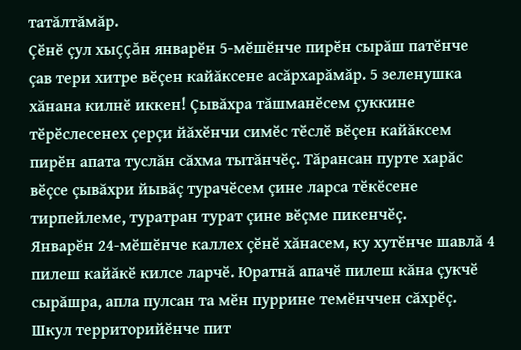татăлтăмăр.
Çӗнӗ çул хыççăн январӗн 5-мӗшӗнче пирӗн сырăш патӗнче çав тери хитре вӗçен кайăксене асăрхарăмăр. 5 зеленушка хăнана килнӗ иккен! Çывăхра тăшманӗсем çуккине тӗрӗслесенех çерçи йăхӗнчи симӗс тӗслӗ вӗçен кайăксем пирӗн апата туслăн сăхма тытăнчӗç. Тăрансан пурте харăс вӗçсе çывăхри йывăç турачӗсем çине ларса тӗкӗсене тирпейлеме, туратран турат çине вӗçме пикенчӗç.
Январӗн 24-мӗшӗнче каллех çӗнӗ хăнасем, ку хутӗнче шавлă 4 пилеш кайăкӗ килсе ларчӗ. Юратнă апачӗ пилеш кăна çукчӗ сырăшра, апла пулсан та мӗн пуррине темӗнччен сăхрӗç. Шкул территорийӗнче пит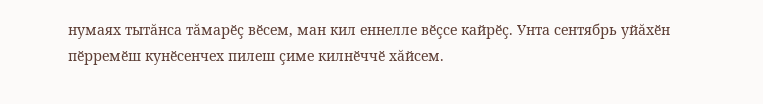нумаях тытăнса тăмарӗç вӗсем, ман кил еннелле вӗçсе кайрӗç. Унта сентябрь уйăхӗн пӗрремӗш кунӗсенчех пилеш çиме килнӗччӗ хăйсем.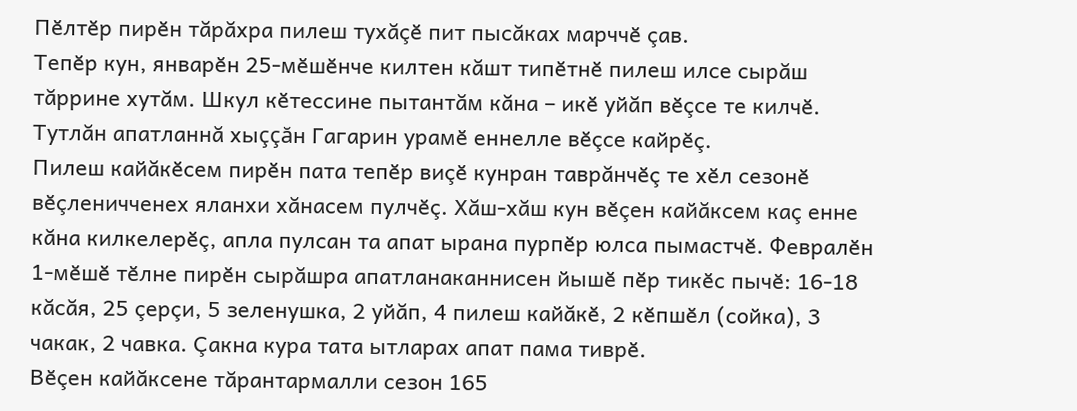Пӗлтӗр пирӗн тăрăхра пилеш тухăçӗ пит пысăках марччӗ çав.
Тепӗр кун, январӗн 25-мӗшӗнче килтен кăшт типӗтнӗ пилеш илсе сырăш тăррине хутăм. Шкул кӗтессине пытантăм кăна – икӗ уйăп вӗçсе те килчӗ. Тутлăн апатланнă хыççăн Гагарин урамӗ еннелле вӗçсе кайрӗç.
Пилеш кайăкӗсем пирӗн пата тепӗр виçӗ кунран таврăнчӗç те хӗл сезонӗ вӗçленичченех яланхи хăнасем пулчӗç. Хăш-хăш кун вӗçен кайăксем каç енне кăна килкелерӗç, апла пулсан та апат ырана пурпӗр юлса пымастчӗ. Февралӗн 1-мӗшӗ тӗлне пирӗн сырăшра апатланаканнисен йышӗ пӗр тикӗс пычӗ: 16-18 кăсăя, 25 çерçи, 5 зеленушка, 2 уйăп, 4 пилеш кайăкӗ, 2 кӗпшӗл (сойка), 3 чакак, 2 чавка. Çакна кура тата ытларах апат пама тиврӗ.
Вӗçен кайăксене тăрантармалли сезон 165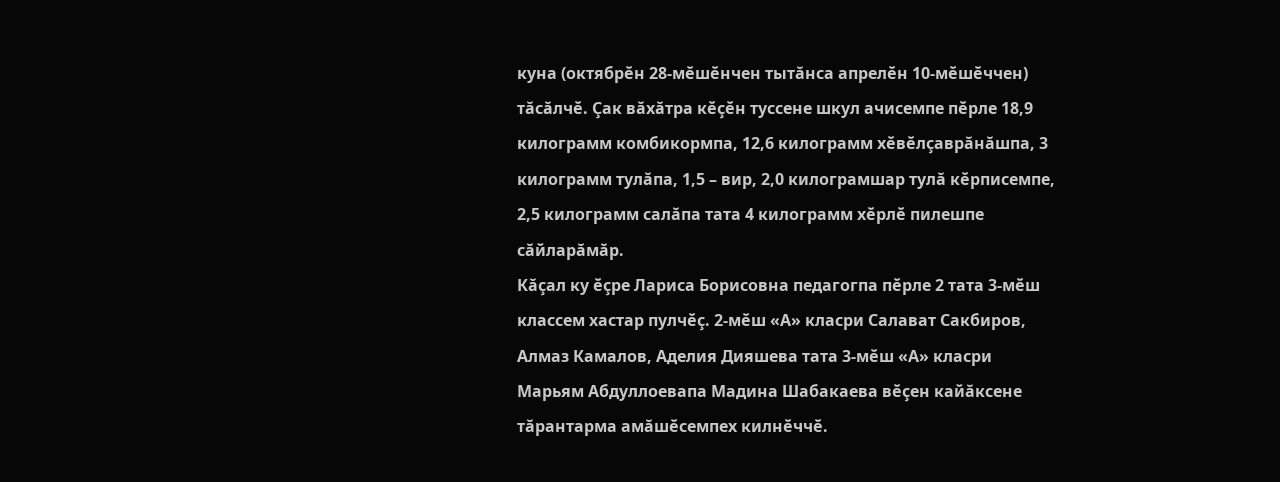куна (октябрӗн 28-мӗшӗнчен тытăнса апрелӗн 10-мӗшӗччен) тăсăлчӗ. Çак вăхăтра кӗçӗн туссене шкул ачисемпе пӗрле 18,9 килограмм комбикормпа, 12,6 килограмм хӗвӗлçаврăнăшпа, 3 килограмм тулăпа, 1,5 – вир, 2,0 килограмшар тулă кӗрписемпе, 2,5 килограмм салăпа тата 4 килограмм хӗрлӗ пилешпе сăйларăмăр.
Кăçал ку ӗçре Лариса Борисовна педагогпа пӗрле 2 тата 3-мӗш классем хастар пулчӗç. 2-мӗш «А» класри Салават Сакбиров, Алмаз Камалов, Аделия Дияшева тата 3-мӗш «А» класри Марьям Абдуллоевапа Мадина Шабакаева вӗçен кайăксене тăрантарма амăшӗсемпех килнӗччӗ.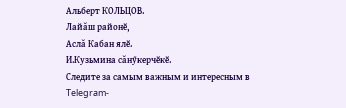Альберт КОЛЬЦОВ.
Лайăш районӗ,
Аслă Кабан ялӗ.
И.Кузьмина сăнӳкерчӗкӗ.
Следите за самым важным и интересным в Telegram-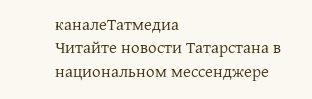каналеТатмедиа
Читайте новости Татарстана в национальном мессенджере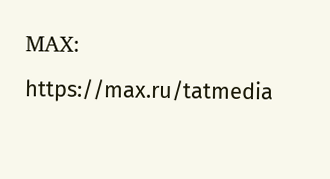MАХ: https://max.ru/tatmedia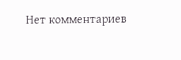Нет комментариев